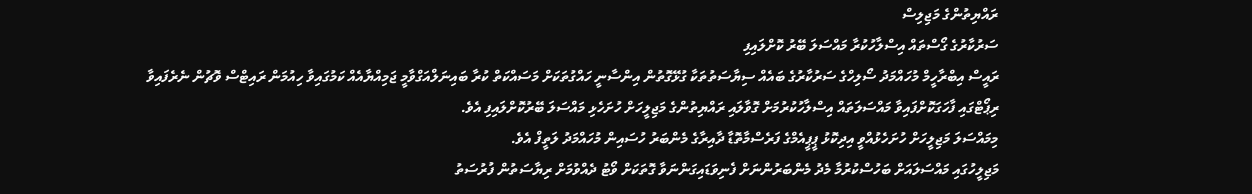ރައްޔިތުންގެ މަޖިލިސް
ސަރުކާރުގެ ގޯސްތައް އިސްލާހުކުރާ މައްސަލަ ބޭރު ކޮށްލައިފި
ރައީސް އިބްރާހީމް މުހައްމަދު ސޯލިހްގެ ސަރުކާރުގެ ބައެއް ސިޔާސަތުތަކާ ގުޅޭގޮތުން އިންސާނީ ހައްގުތަކަށް މަސައްކަތް ކުރާ ބައިނަލްއަގްވާމީ ޖަމިއްޔާއެއް ކަމުގައިވާ ހިއުމަން ރައިޓްސް ވޮޗުން ނެރެފައިވާ ރިޕޯޓްގައި ފާހަގަކޮށްފައިވާ މައްސަލަތައް އިސްލާހުކުރުމަށް ގޮވާލައި ރައްޔިތުންގެ މަޖިލީހަށް ހުށަހެޅި މައްސަލަ ބޭރުކޮށްލައިފި އެވެ.
މިމައްސަލަ މަޖިލީހަށް ހުށަހެޅުއްވީ އިދިކޮޅު ޕީޕީއެމްގެ ފަރެސްމާތޮޑާ ދާއިރާގެ މެންބަރު ހުސައިން މުހައްމަދު ލަތީފް އެވެ.
މަޖިލީހުގައި މައްސަލައަށް ބަހުސްކުރުމާ މެދު މެންބަރުންނަށް ފެނިވަޑައިގަންނަވާ ގޮތަކަށް ވޯޓު ދެއްވުމަށް ރިޔާސަތުން ފުރުސަތު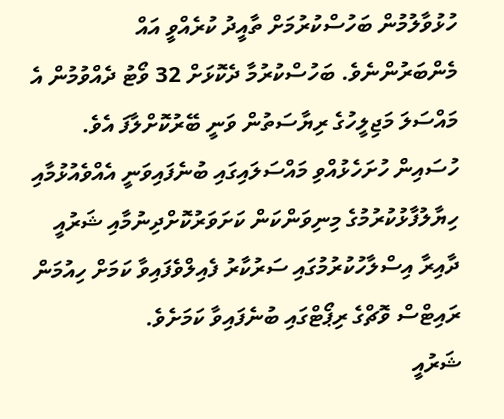ހުޅުވާލުމުން ބަހުސްކުރުމަށް ތާއީދު ކުރެއްވީ އައް މެންބަރުންނެވެ. ބަހުސްކުރުމާ ދެކޮޅަށް 32 ވޯޓު ދެއްވުމުން އެ މައްސަލަ މަޖިލީހުގެ ރިޔާސަތުން ވަނީ ބޭރުކޮށްލާފަ އެވެ.
ހުސައިން ހުށަހެޅުއްވި މައްސަލައިގައި ބުނެފައިވަނީ އެއްވެއުޅުމާއި ހިޔާލުފާޅުކުރުމުގެ މިނިވަންކަން ކަށަވަރުކޮށްދިނުމާއި ޝަރުއީ ދާއިރާ އިސްލާހުކުރުމުގައި ސަރުކާރު ފެއިލްވެފައިވާ ކަމަށް ހިއުމަން ރައިޓްސް ވޮޗްގެ ރިޕޯޓްގައި ބުނެފައިވާ ކަމަށެވެ.
ޝަރުއީ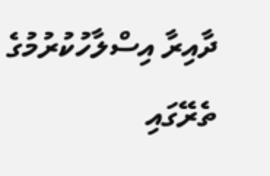ދާއިރާ އިސްލާހުކުރުމުގެ ތެރޭގައި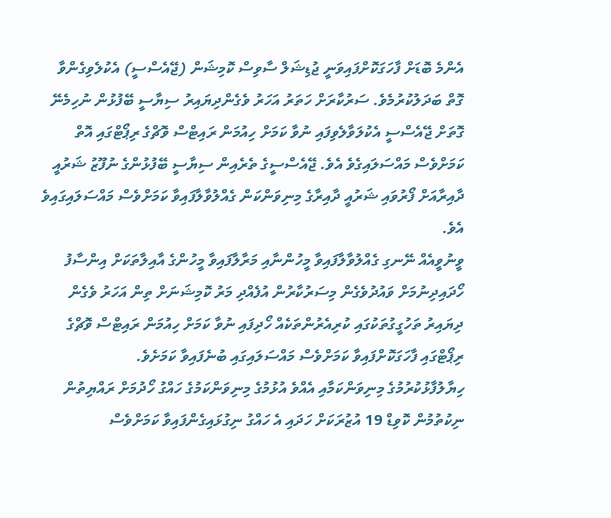އެންމެ ބޮޑަށް ފާހަގަކޮށްފައިވަނީ ޖުޑިޝަލް ސާވިސް ކޮމިޝަން (ޖޭއެސްސީ) އެކުލެވިގެންވާ ގޮތް ބަދަލުކުރުމެވެ. ސަރުކާރަށް ހަތަރު އަހަރު ވެގެންދިޔައިރު ސިޔާސީ ބޭފުޅުން ނުހިމެނޭ ގޮތަށް ޖޭއެސްސީ އެކުލަވާލެވިފައި ނުވާ ކަމަށް ހިއުމަން ރައިޓްސް ވޮޗްގެ ރިޕޯޓްގައި އޮތް ކަމަށްވެސް މައްސަލައިގެވެ އެވެ. ޖޭއެސްސީގެ ތެރެއިން ސިޔާސީ ބޭފުޅުންގެ ނުފޫޒު ޝަރުއީ ދާއިރާއަށް ފޯރުވައި ޝަރުއީ ދާއިރާގެ މިނިވަންކަން ގެއްލުވާލާފައިވާ ކަމަށްވެސް މައްސަލައިގައިވެ އެވެ.
ވީނުވީއެއް ނޭނގި ގެއްލުވާލާފައިވާ މީހުންނާއި މަރާލާފައިވާ މީހުންގެ އާއިލާތަކަށް އިންސާފު ހޯދައިދިނުމަށް ވައުދުވެގެން މިސަރުކާރުން އުފެއްދި މަރު ކޮމިޝަނަށް ތިން އަހަރު ވެގެން ދިޔައިރު ތަހުގީގުތަކުގައި ކުރިއެރުންތަކެއް ހޯދިފައި ނުވާ ކަމަށް ހިއުމަން ރައިޓްސް ވޮޗްގެ ރިޕޯޓްގައި ފާހަގަކޮށްފައިވާ ކަމަށްވެސް މައްސަލައިގައި ބުނެފައިވާ ކަމަށެވެ.
ހިޔާލުފާޅުކުރުމުގެ މިނިވަންކަމާއި އެއްވެ އުޅުމުގެ މިނިވަންކަމުގެ ހައްގު ހޯދުމަށް ރައްޔިތުން ނިކުތުމުން ކޮވިޑް 19 އުޒުރަކަށް ހަދައި އެ ހައްގު ނިގުޅައިގެންފައިވާ ކަމަށްވެސް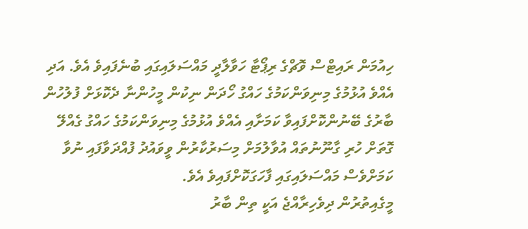ހިއުމަން ރައިޓްސް ވޮޗްގެ ރިޕޯޓާ ހަވާލާދީ މައްސަލައިގައި ބުނެފައިވެ އެވެ. އަދި އެއްވެ އުޅުމުގެ މިނިވަންކަމުގެ ހައްގު ހޯދަން ނިކުން މީހުންނާ ދެކޮޅަށް ފުލުހުން ބާރުގެ ބޭނުންކޮށްފައިވާ ކަމަށާއި އެއްވެ އުޅުމުގެ މިނިވަންކަމުގެ ހައްގު ގެއްލޭ ގޮތަށް ހުރި ގާނޫނުތައް އުވާލުމަށް މިސަރުކާރުން ވީވައުދު ފުއްދަވާފައި ނުވާ ކަމަށްވެސް މައްސަލައިގައި ފާހަގަކޮށްފައިވެ އެވެ.
މީގެއިތުރުން ދިވެހިރާއްޖެ އަކީ ތިން ބާރު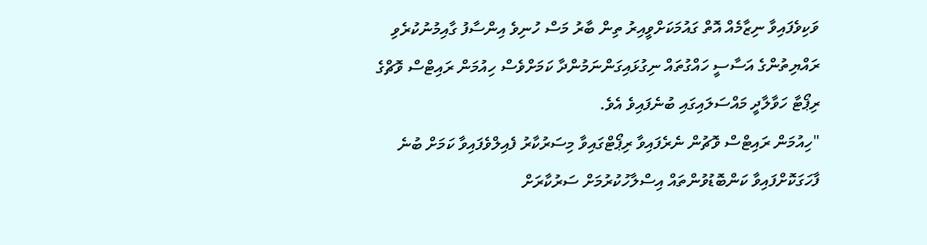ވަކިވެފައިވާ ނިޒާމެއް އޮތް ގައުމަކަށްވީއިރު ތިން ބާރު މަސް ހުނިވެ އިންސާފު ގާއިމުނުކުރެވި ރައްޔިތުންގެ އަސާސީ ހައްގުތައް ނިގުޅައިގަންނަމުންދާ ކަމަށްވެސް ހިއުމަން ރައިޓްސް ވޮޗްގެ ރިޕޯޓާ ހަވާލާދީ މައްސަލައިގައި ބުނެފައިވެ އެވެ.
"ހިއުމަން ރައިޓްސް ވޮޗުން ނެރެފައިވާ ރިޕޯޓްގައިވާ މިސަރުކާރު ފެއިލްވެފައިވާ ކަމަށް ބުނެ ފާހަގަކޮށްފައިވާ ކަންބޮޑުވުންތައް އިސްލާހުކުރުމަށް ސަރުކާރަށް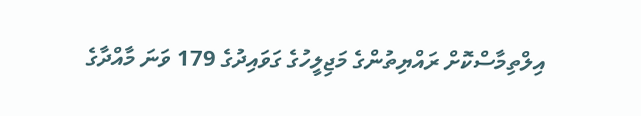އިލްތިމާސްކޮށް ރައްޔިތުންގެ މަޖިލީހުގެ ގަވައިދުގެ 179 ވަނަ މާއްދާގެ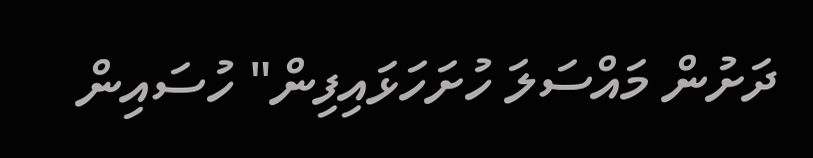ދަށުން މައްސަލަ ހުށަހަޅައިފިން" ހުސައިން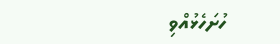ހުށަހެޅުއްވި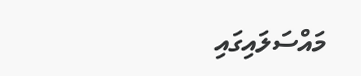މައްސަލައިގައި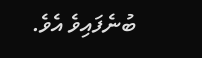ބުނެފައިވެ އެވެ.